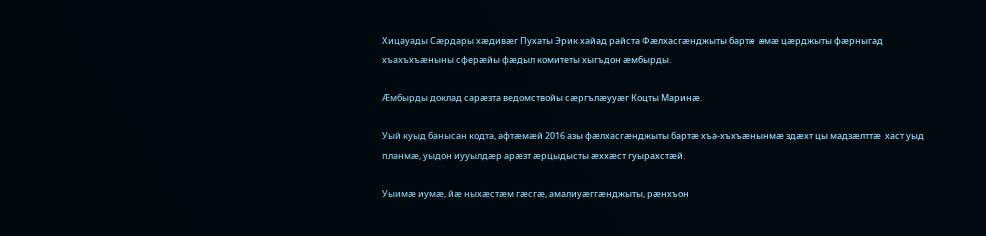Хицауады Сæрдары хæдивæг Пухаты Эрик хайад райста Фæлхасгæнджыты бартæ æмæ цæрджыты фæрныгад хъахъхъæныны сферæйы фæдыл комитеты хыгъдон æмбырды.

Æмбырды доклад сарæзта ведомствойы сæргълæууæг Коцты Маринæ.

Уый куыд банысан кодта, афтæмæй 2016 азы фæлхасгæнджыты бартæ хъа-хъхъæнынмæ здæхт цы мадзæлттæ  хаст уыд планмæ, уыдон иууылдæр арæзт æрцыдысты æххæст гуырахстæй.

Уыимæ иумæ, йæ ныхæстæм гæсгæ, амалиуæггæнджыты, рæнхъон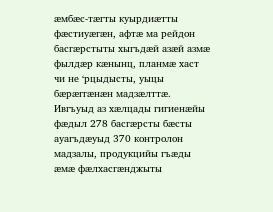æмбæс-тæгты куырдиæтты фæстиуæгæн, афтæ ма рейдон басгæрстыты хыгъдæй азæй азмæ фылдæр кæнынц, планмæ хаст чи не ‘рцыдысты, уыцы бæрæггæнæн мадзæлттæ. Ивгъуыд аз хæлцады гигиенæйы фæдыл 278 басгæрсты бæсты ауагъдæуыд 370 контролон мадзалы, продукцийы гъæды æмæ фæлхасгæнджыты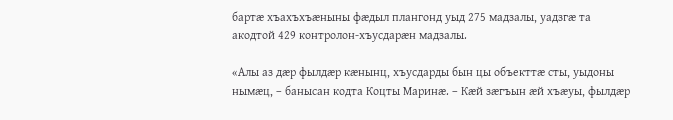бартæ хъахъхъæныны фæдыл плангонд уыд 275 мадзалы, уадзгæ та акодтой 429 контролон-хъусдарæн мадзалы.

«Алы аз дæр фылдæр кæнынц, хъусдарды бын цы объекттæ сты, уыдоны нымæц, – банысан кодта Коцты Маринæ. – Кæй зæгъын æй хъæуы, фылдæр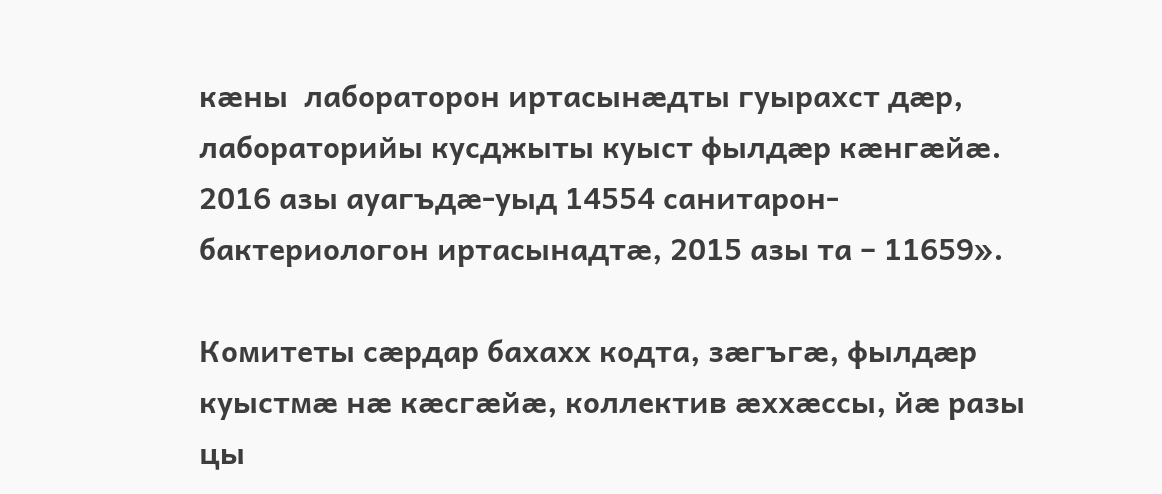кæны  лабораторон иртасынæдты гуырахст дæр, лабораторийы кусджыты куыст фылдæр кæнгæйæ. 2016 азы ауагъдæ-уыд 14554 санитарон-бактериологон иртасынадтæ, 2015 азы та – 11659».

Комитеты сæрдар бахахх кодта, зæгъгæ, фылдæр куыстмæ нæ кæсгæйæ, коллектив æххæссы, йæ разы цы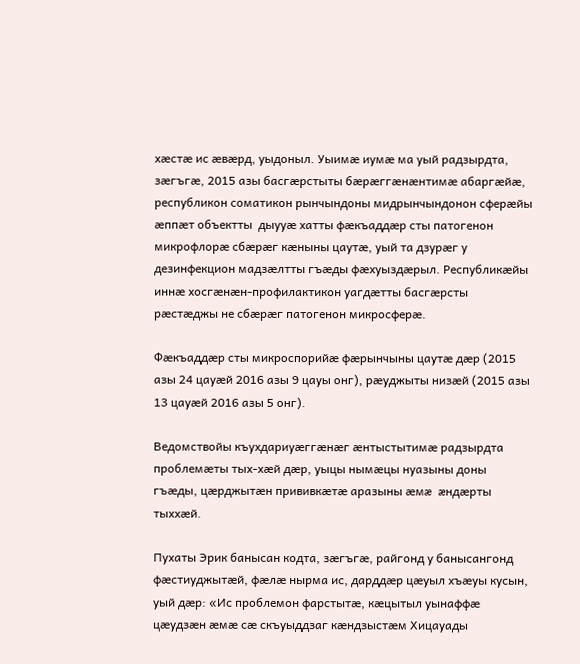хæстæ ис æвæрд, уыдоныл. Уыимæ иумæ ма уый радзырдта, зæгъгæ, 2015 азы басгæрстыты бæрæггæнæнтимæ абаргæйæ, республикон соматикон рынчындоны мидрынчындонон сферæйы æппæт объектты  дыууæ хатты фæкъаддæр сты патогенон микрофлорæ сбæрæг кæныны цаутæ, уый та дзурæг у дезинфекцион мадзæлтты гъæды фæхуыздæрыл. Республикæйы иннæ хосгæнæн-профилактикон уагдæтты басгæрсты рæстæджы не сбæрæг патогенон микросферæ.

Фæкъаддæр сты микроспорийæ фæрынчыны цаутæ дæр (2015 азы 24 цауæй 2016 азы 9 цауы онг), рæуджыты низæй (2015 азы 13 цауæй 2016 азы 5 онг).

Ведомствойы къухдариуæггæнæг æнтыстытимæ радзырдта проблемæты тых-хæй дæр, уыцы нымæцы нуазыны доны гъæды, цæрджытæн прививкæтæ аразыны æмæ æндæрты тыххæй.

Пухаты Эрик банысан кодта, зæгъгæ, райгонд у банысангонд фæстиуджытæй, фæлæ нырма ис, дарддæр цæуыл хъæуы кусын, уый дæр: «Ис проблемон фарстытæ, кæцытыл уынаффæ цæудзæн æмæ сæ скъуыддзаг кæндзыстæм Хицауады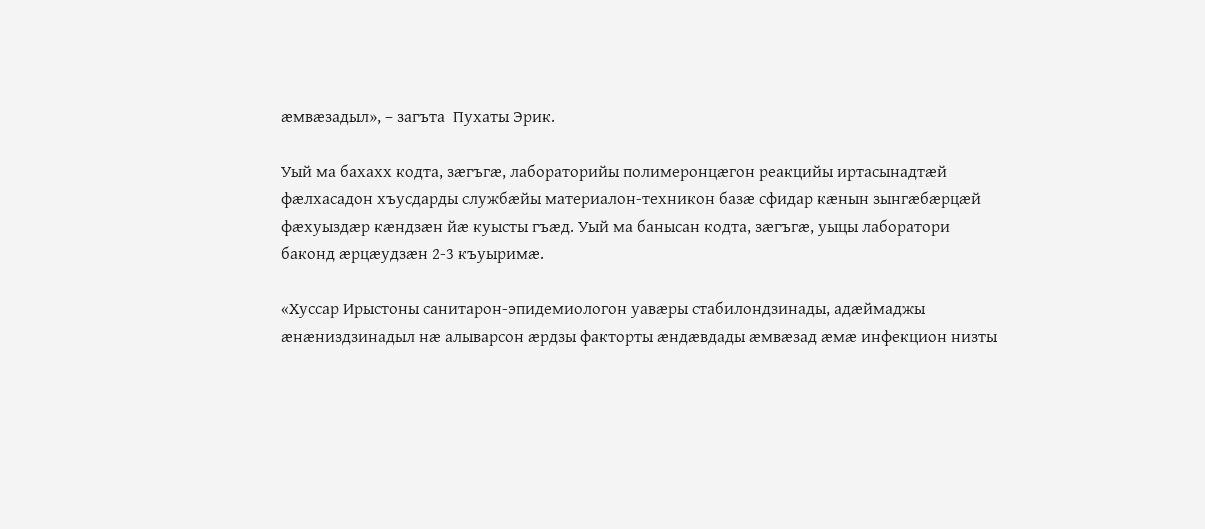æмвæзадыл», – загъта  Пухаты Эрик.

Уый ма бахахх кодта, зæгъгæ, лабораторийы полимеронцæгон реакцийы иртасынадтæй фæлхасадон хъусдарды службæйы материалон-техникон базæ сфидар кæнын зынгæбæрцæй фæхуыздæр кæндзæн йæ куысты гъæд. Уый ма банысан кодта, зæгъгæ, уыцы лаборатори баконд æрцæудзæн 2-3 къуыримæ.

«Хуссар Ирыстоны санитарон-эпидемиологон уавæры стабилондзинады, адæймаджы æнæниздзинадыл нæ алыварсон æрдзы факторты æндæвдады æмвæзад æмæ инфекцион низты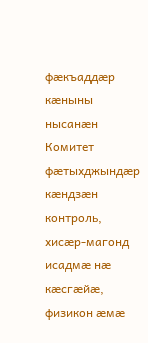фæкъаддæр кæныны нысанæн Комитет фæтыхджындæр кæндзæн контроль, хисæр-магонд исадмæ нæ кæсгæйæ, физикон æмæ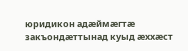юридикон адæймæгтæ закъондæттынад куыд æххæст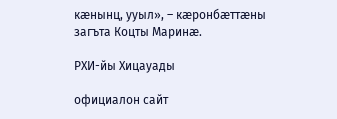кæнынц, ууыл», – кæронбæттæны загъта Коцты Маринæ.

РХИ-йы Хицауады

официалон сайт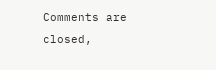Comments are closed,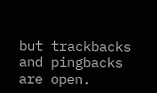but trackbacks and pingbacks are open.